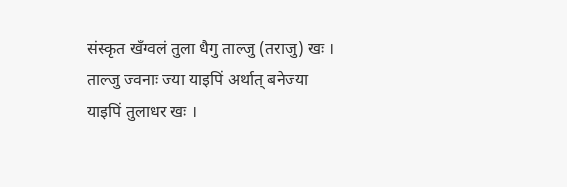संस्कृत खँग्वलं तुला धैगु ताल्जु (तराजु) खः । ताल्जु ज्वनाः ज्या याइपिं अर्थात् बनेज्या याइपिं तुलाधर खः ।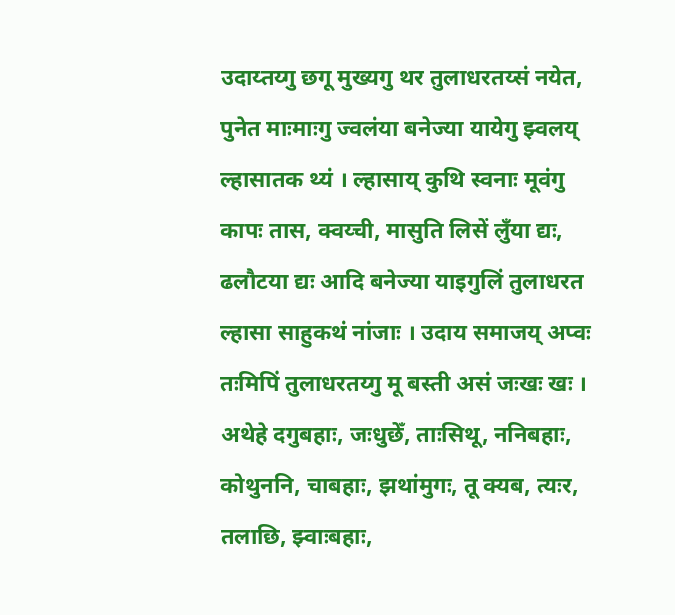उदाय्तय्गु छगू मुख्यगु थर तुलाधरतय्सं नयेत, पुनेत माःमाःगु ज्वलंया बनेज्या यायेगु झ्वलय् ल्हासातक थ्यं । ल्हासाय् कुथि स्वनाः मूवंगु कापः तास, क्वय्ची, मासुति लिसें लुँया द्यः, ढलौटया द्यः आदि बनेज्या याइगुलिं तुलाधरत ल्हासा साहुकथं नांजाः । उदाय समाजय् अप्वः तःमिपिं तुलाधरतय्गु मू बस्ती असं जःखः खः । अथेहे दगुबहाः, जःधुछेँ, ताःसिथू, ननिबहाः, कोथुननि, चाबहाः, झथांमुगः, तू क्यब, त्यःर, तलाछि, झ्वाःबहाः,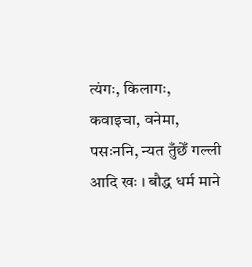त्यंगः, किलागः, कवाइचा, वनेमा, पसःननि, न्यत तुँछेँ गल्ली आदि खः । बौद्ध धर्म माने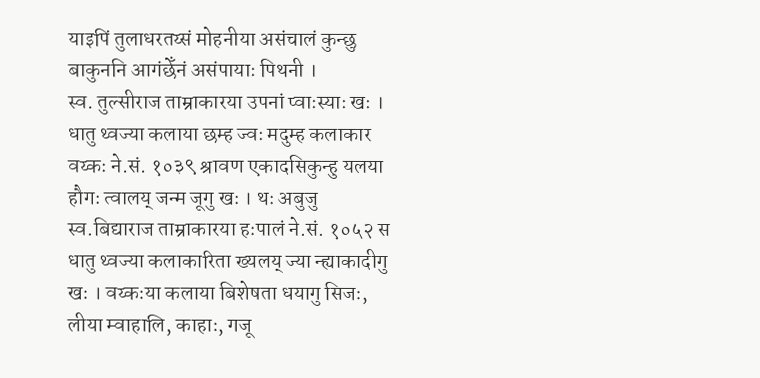याइपिं तुलाधरतय्सं मोहनीया असंचालं कुन्छु बाकुननि आगंछेँनं असंपायाः पिथनी ।
स्व. तुल्सीराज ताम्राकारया उपनां प्वाःस्याः खः । धातु थ्वज्या कलाया छम्ह ज्वः मदुम्ह कलाकार वय्कः ने.सं. १०३९ श्रावण एकादसिकुन्हु यलया हौगः त्वालय् जन्म जूगु खः । थः अबुजु स्व.बिद्याराज ताम्राकारया हःपालं ने.सं. १०५२ स धातु थ्वज्या कलाकारिता ख्यलय् ज्या न्ह्याकादीगु खः । वय्कःया कलाया बिशेषता धयागु सिजः, लीया म्वाहालि, काहाः, गजू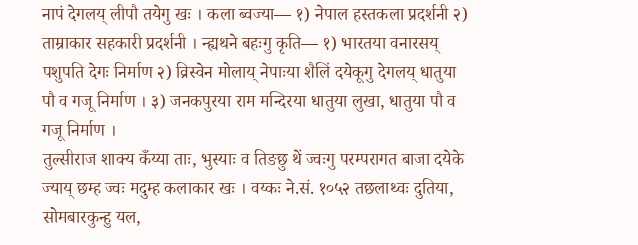नापं देगलय् लीपौ तयेगु खः । कला ब्वज्या— १) नेपाल हस्तकला प्रदर्शनी २) ताम्राकार सहकारी प्रदर्शनी । न्ह्यथने बहःगु कृति— १) भारतया वनारसय् पशुपति देगः निर्माण २) व्रिस्वेन मोलाय् नेपाःया शैलिं दयेकूगु देगलय् धातुया पौ व गजू निर्माण । ३) जनकपुरया राम मन्दिरया धातुया लुखा, धातुया पौ व गजू निर्माण ।
तुल्सीराज शाक्य कँय्या ताः, भुस्याः व तिङछु थें ज्वःगु परम्परागत बाजा दयेके ज्याय् छम्ह ज्वः मदुम्ह कलाकार खः । वय्कः ने.सं. १०५२ तछलाथ्वः दुतिया, सोमबारकुन्हु यल,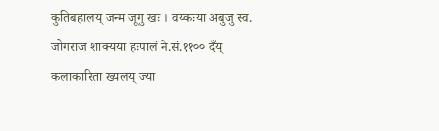कुतिबहालय् जन्म जूगु खः । वय्कःया अबुजु स्व. जोगराज शाक्यया हःपालं ने.सं.११०० दँय् कलाकारिता ख्यलय् ज्या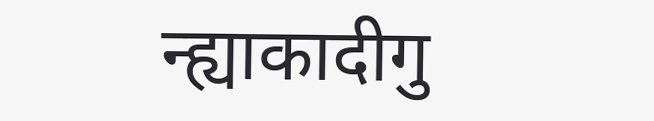न्ह्याकादीगु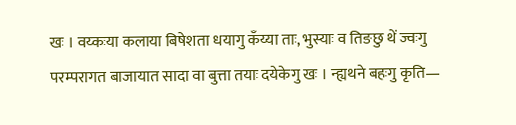खः । वय्कःया कलाया बिषेशता धयागु कँय्या ताः, भुस्याः व तिङछु थें ज्वःगु परम्परागत बाजायात सादा वा बुत्ता तयाः दयेकेगु खः । न्ह्यथने बहःगु कृति—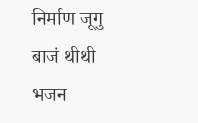निर्माण जूगु बाजं थीथी भजन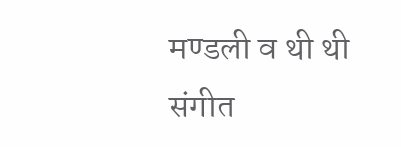मण्डली व थी थी संगीत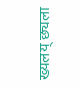ख्यलय् छ्यला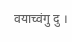वयाच्वंगु दु ।